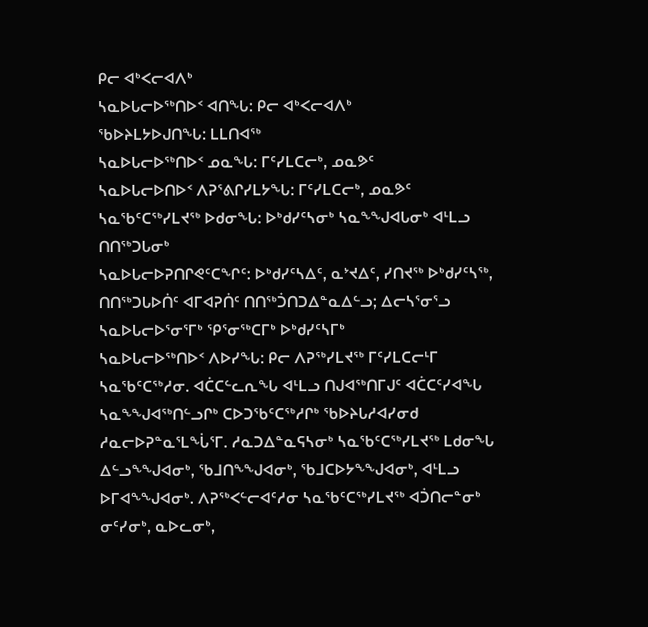ᑭᓕ ᐊᒃᐸᓕᐊᐱᒃ
ᓴᓇᐅᒐᓕᐅᖅᑎᐅᑉ ᐊᑎᖓ: ᑭᓕ ᐊᒃᐸᓕᐊᐱᒃ
ᖃᐅᔨᒪᔭᐅᒍᑎᖓ: ᒪᒪᑎᐊᖅ
ᓴᓇᐅᒐᓕᐅᖅᑎᐅᑉ ᓄᓇᖓ: ᒥᑦᓯᒪᑕᓕᒃ, ᓄᓇᕗᑦ
ᓴᓇᐅᒐᓕᐅᑎᐅᑉ ᐱᕈᕐᕕᒋᓯᒪᔭᖓ: ᒥᑦᓯᒪᑕᓕᒃ, ᓄᓇᕗᑦ
ᓴᓇᖃᑦᑕᖅᓯᒪᔪᖅ ᐅᑯᓂᖓ: ᐅᒃᑯᓯᑦᓴᓂᒃ ᓴᓇᖕᖑᐊᒐᓂᒃ ᐊᒻᒪᓗ ᑎᑎᖅᑐᒐᓂᒃ
ᓴᓇᐅᒐᓕᐅᕈᑎᒋᕙᑦᑕᖏᑦ: ᐅᒃᑯᓯᑦᓴᐃᑦ, ᓇᔾᔪᐃᑦ, ᓯᑎᔪᖅ ᐅᒃᑯᓯᑦᓴᖅ, ᑎᑎᖅᑐᒐᐅᑏᑦ ᐊᒥᐊᕈᑏᑦ ᑎᑎᖅᑑᑎᑐᐃᓐᓇᐃᓪᓗ; ᐃᓕᓴᕐᓂᕐᓗ ᓴᓇᐅᒐᓕᐅᕐᓂᕐᒥᒃ ᕿᕐᓂᖅᑕᒥᒃ ᐅᒃᑯᓯᑦᓴᒥᒃ
ᓴᓇᐅᒐᓕᐅᖅᑎᐅᑉ ᐱᐅᓯᖓ: ᑭᓕ ᐱᕈᖅᓯᒪᔪᖅ ᒥᑦᓯᒪᑕᓕᒻᒥ ᓴᓇᖃᑦᑕᖅᓱᓂ. ᐊᑖᑕᓪᓚᕆᖓ ᐊᒻᒪᓗ ᑎᒍᐊᖅᑎᒥᒍᑦ ᐊᑖᑕᑦᓯᐊᖓ ᓴᓇᖕᖑᐊᖅᑎᓪᓗᒋᒃ ᑕᐅᑐᖃᑦᑕᖅᓱᒋᒃ ᖃᐅᔨᒐᓱᐊᓯᓂᑯ ᓱᓇᓕᐅᕈᓐᓇᕐᒪᖔᕐᒥ. ᓱᓇᑐᐃᓐᓇᕋᓴᓂᒃ ᓴᓇᖃᑦᑕᖅᓯᒪᔪᖅ ᒪᑯᓂᖓ ᐃᓪᓗᖕᖑᐊᓂᒃ, ᖃᒧᑎᖕᖑᐊᓂᒃ, ᖃᒧᑕᐅᔭᖕᖑᐊᓂᒃ, ᐊᒻᒪᓗ ᐅᒥᐊᖕᖑᐊᓂᒃ. ᐱᕈᖅᐸᓪᓕᐊᑦᓱᓂ ᓴᓇᖃᑦᑕᖅᓯᒪᔪᖅ ᐊᑑᑎᓕᓐᓂᒃ ᓂᑦᓯᓂᒃ, ᓇᐅᓚᓂᒃ,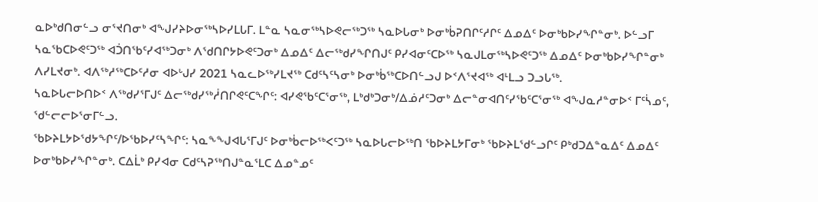ᓇᐅᒃᑯᑎᓂᓪᓗ ᓂᕐᔪᑎᓂᒃ ᐊᖑᓯᔨᐅᓂᖅᓴᐅᓯᒪᒐᒥ. ᒪᓐᓇ ᓴᓇᓂᖅᓴᐅᕙᓕᖅᑐᖅ ᓴᓇᐅᒐᓂᒃ ᐅᓂᒃᑳᕈᑎᒋᑦᓱᒋᑦ ᐃᓄᐃᑦ ᐅᓂᒃᑲᐅᓯᖏᓐᓂᒃ. ᐅᓪᓗᒥ ᓴᓇᖃᑕᐅᕙᑦᑐᖅ ᐊᑑᑎᖃᑦᓯᐊᖅᑐᓂᒃ ᐱᖁᑎᒋᔭᐅᕙᑦᑐᓂᒃ ᐃᓄᐃᑦ ᐃᓕᖅᑯᓯᖏᑎᒍᑦ ᑭᓯᐊᓂᑦᑕᐅᖅ ᓴᓇᒍᒪᓂᖅᓴᐅᕙᑦᑐᖅ ᐃᓄᐃᑦ ᐅᓂᒃᑲᐅᓯᖏᓐᓂᒃ ᐱᓯᒪᔪᓂᒃ. ᐊᐱᖅᓱᖅᑕᐅᑦᓱᓂ ᐊᐅᒡᒍᓯ 2021 ᓴᓇᓚᐅᖅᓯᒪᔪᖅ ᑕᑯᑦᓴᑦᓴᓂᒃ ᐅᓂᒃᑳᖅᑕᐅᑎᓪᓗᒍ ᐅᑉᐱᕐᔪᐊᖅ ᐊᒻᒪᓗ ᑐᓗᒐᖅ.
ᓴᓇᐅᒐᓕᐅᑎᐅᑉ ᐱᖅᑯᓯᕐᒥᒍᑦ ᐃᓕᖅᑯᓯᖅᓲᑎᒋᕙᑦᑕᖏᑦ: ᐊᓯᕙᖃᑦᑕᕐᓂᖅ, ᒪᒃᑯᒃᑐᓂᒃ/ᐃᓅᓱᑦᑐᓂᒃ ᐃᓕᓐᓂᐊᑎᑦᓯᖃᑦᑕᕐᓂᖅ ᐊᖑᓇᓱᓐᓂᐅᑉ ᒥᑦᓵᓄᑦ, ᖁᓪᓕᓕᐅᕐᓂᒥᓪᓗ.
ᖃᐅᔨᒪᔭᐅᖁᔭᖏᑦ/ᐅᖃᐅᓯᑦᓴᖏᑦ: ᓴᓇᖕᖑᐊᒐᕐᒥᒍᑦ ᐅᓂᒃᑳᓕᐅᖅᐸᑦᑐᖅ ᓴᓇᐅᒐᓕᐅᖅᑎ ᖃᐅᔨᒪᔭᒥᓂᒃ ᖃᐅᔨᒪᖁᓪᓗᒋᑦ ᑭᒃᑯᑐᐃᓐᓇᐃᑦ ᐃᓄᐃᑦ ᐅᓂᒃᑲᐅᓯᖏᓐᓂᒃ. ᑕᐃᒫᒃ ᑭᓯᐊᓂ ᑕᑯᑦᓴᕈᖅᑎᒍᓐᓇᕐᒪᑕ ᐃᓄᓐᓄᑦ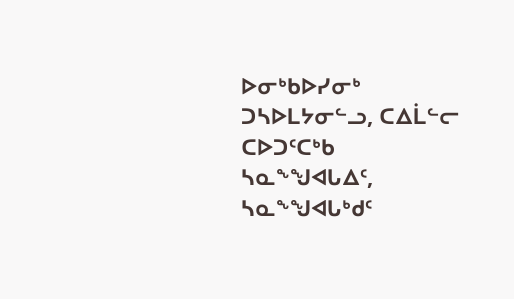ᐅᓂᒃᑲᐅᓯᓂᒃ ᑐᓴᐅᒪᔭᓂᓪᓗ, ᑕᐃᒫᓪᓕ ᑕᐅᑐᑦᑕᒃᑲ ᓴᓇᖕᖑᐊᒐᐃᑦ, ᓴᓇᖕᖑᐊᒐᒃᑯᑦ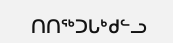ᑎᑎᖅᑐᒐᒃᑯᓪᓗ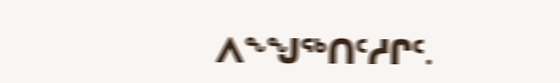ᐱᖕᖑᖅᑎᑦᓱᒋᑦ.